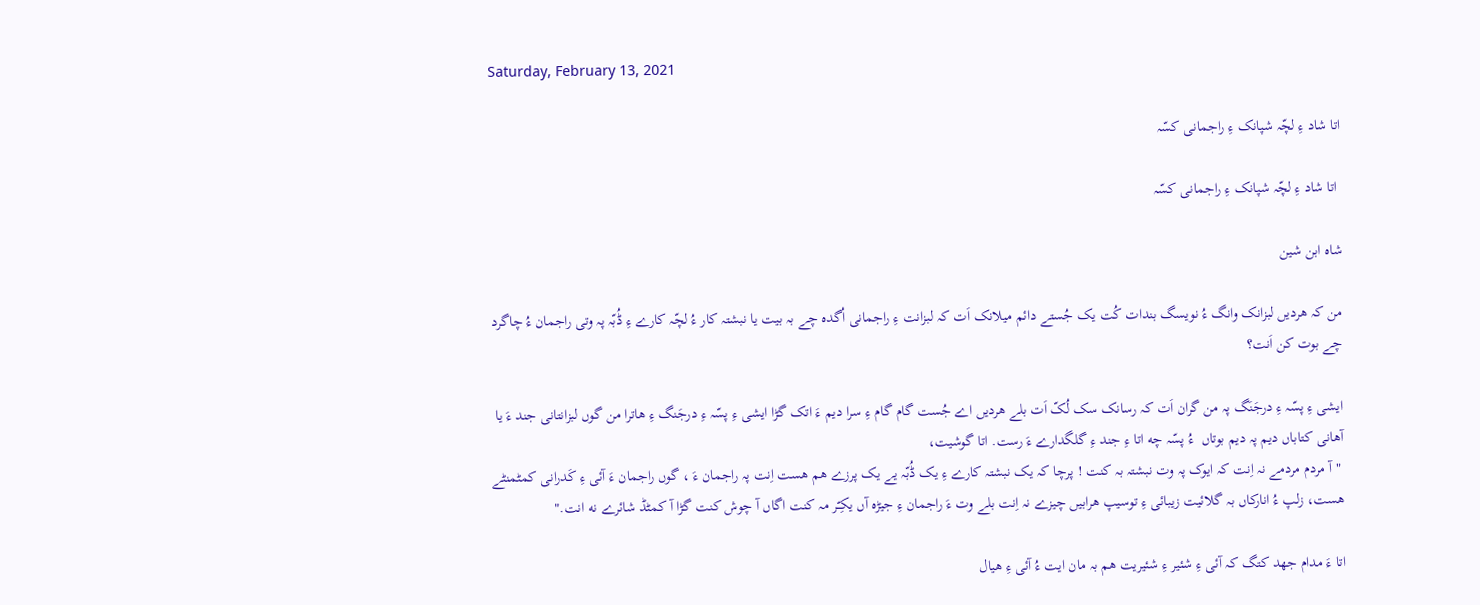Saturday, February 13, 2021

اتا شاد ءِ لچّہ شپانک ءِ راجمانی کسّہ

 اتا شاد ءِ لچّہ شپانک ءِ راجمانی کسّہ

شاہ ابن شین

من کہ ھردیں لبزانک وانگ ءُ نویسگ بندات کُت یک جُستے دائم میلانک اَت کہ لبزانت ءِ راجمانی اُگدہ چے بہ بیت یا نبشتہ کار ءُ لچّہ کارے ءِ ڈُبّہ پہ وتی راجمان ءُ چاگرد چے بوت کن اَنت؟

ایشی ءِ پسّہ ءِ درجَنَگ پہ من گران اَت کہ رسانک سک لُکّ اَت بلے ھردیں اے جُست گام گام ءِ سرا دیم ءَ اتک گڑا ایشی ءِ پسّہ ءِ درجَنگ ءِ ھاترا من گوں لبزانتانی جند ءَ یا آھانی کتاباں دیم پہ دیم بوتاں  ءُ پسّہ چه اتا ءِ جند ءِ گلگدارے ءَ رست. اتا گوشیت،
 "آ مردم مردمے نہ اِنت کہ ایوک پہ وت نبشتہ بہ کنت ! پرچا کہ یک نبشتہ کارے ءِ یک ڈُبّہ یے یک پرزے ھم ھست اِنت پہ راجمان ءَ ، گوں راجمان ءَ آئی ءِ کَدرانی کمٹمنٹے ھست، زلپ ءُ انارکاں بہ گلائیت زیبائی ءِ توسیپ ھرابیں چیزے نہ اِنت بلے وت ءَ راجمان ءِ جیڑہ آں یکِـّر مہ کنت اگاں آ چوش کنت گڑا آ کمٹڈ شائرے نه انت."

اتا ءَ مدام جھد کتگ کہ آئی ءِ شئیر ءِ شئیریت ھم بہ مان ایت ءُ آئی ءِ ھیال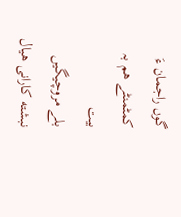گوں راجمان ءَ کمٹمنٹے ھم بہ بیت
بلے مروچیگیں نبشته کارانی هیال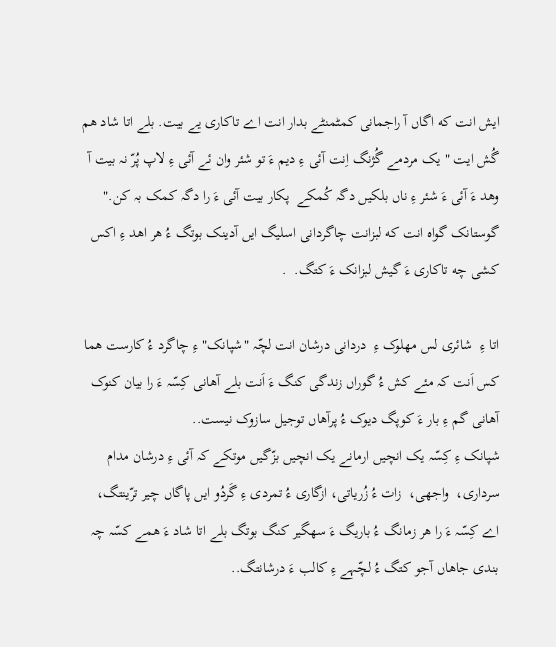ایش انت که اگاں آ راجمانی کمٹمنٹے بدار انت اے تاکاری یے بیت. بلے اتا شاد ھم گُش ایت " یک مردمے گُژنگ اِنت آئی ءِ دیم ءَ تو شئر وان ئے آئی ءِ لاپ پُرّ نہ بیت آ وھد ءَ آئی ءَ شئر ءِ ناں بلکیں دگہ کُمکے  پکار بیت آئی ءَ را دگہ کمک بہ کن." گوستانک گواه انت که لبزانت چاگردانی اسلیگ ایں آدینک بوتگ ءُ هر اهد ءِ اکس کشی چه تاکاری ءَ گیش لبزانک ءَ کتگ.  .

اتا ءِ  شائری لس مهلوک ءِ  دردانی درشان انت لچّہ "شپانک" ءِ چاگرد ءُ کارست ھما کس اَنت کہ مئے کش ءُ گوراں زندگی کنگ ءَ اَنت بلے آھانی کِسّہ ءَ را بیان کنوک آھانی گم ءِ بار ءَ کوپگ دیوک ءُ پرآھاں توجیل سازوک نیست..
شپانک ءِ کِسّہ یک انچیں ارمانے یک انچیں بزّگیں موتکے کہ آئی ءِ درشان مدام سرداری،  واجھی،  زات ءُ زُریاتی، ازگاری ءُ تمردی ءِ گَردُو ایں پاگاں چیر ترّینتگ،  اے کِسّہ ءَ را ھر زمانگ ءُ باریگ ءَ سھگیر کنگ بوتگ بلے اتا شاد ءَ ھمے کسّہ چہ بندی جاھاں آجو کتگ ءُ لچّہے ءِ کالب ءَ درشانتگ..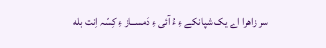سر زاهرا اے یک شپانکے ءِ ءُ آئی ءِ دَمســاز ءِ کِسّہ اِنت بله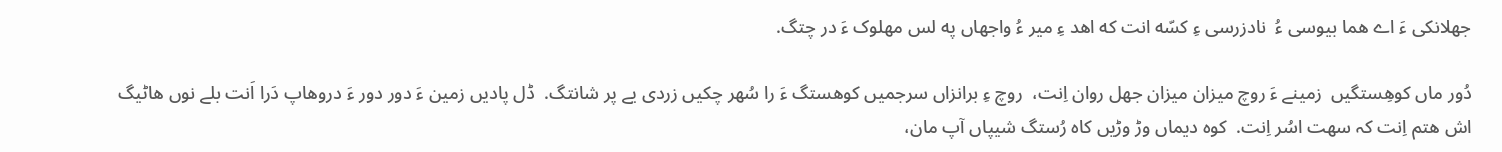جهلانکی ءَ اے هما بیوسی ءُ  نادزرسی ءِ کسّه انت که اهد ءِ میر ءُ واجهاں په لس مهلوک ءَ در چتگ.

دُور ماں کوھِستگیں  زمینے ءَ روچ میزان میزان جھل روان اِنت،  روچ ءِ برانزاں سرجمیں کوھستگ ءَ را سُھر چکیں زردی یے پر شانتگ.  ڈل پادیں زمین ءَ دور دور ءَ دروھاپ دَرا اَنت بلے نوں ھاٹیگ اش ھتم اِنت کہ سھت اسُر اِنت.  کوہ دیماں وڑ وڑیں کاہ رُستگ شیپاں آپ مان،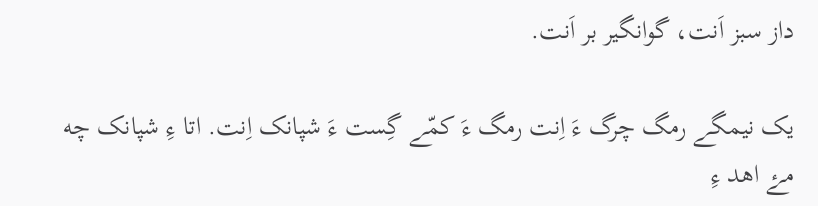داز سبز اَنت، گوانگیر بر اَنت.

یک نیمگے رمگ چرگ ءَ اِنت رمگ ءَ کمّے گِست ءَ شپانک اِنت. اتا ءِ شپانک چه مۓ اهد ءِ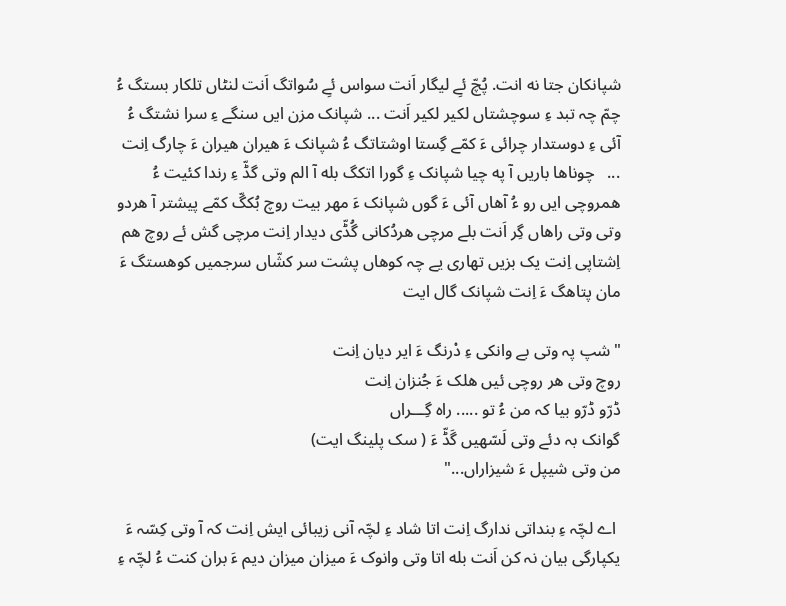شپانکان جتا نه انت. پُچّ ئےِ لیگار اَنت سواس ئےِ سُواتگ اَنت لنٹاں تلکار بستگ ءُ چمّ چہ تبد ءِ سوچشتاں لکیر لکیر اَنت ... شپانک مزن ایں سنگے ءِ سرا نشتگ ءُ آئی ءِ دوستدار چرائی ءَ کمّے گِستا اوشتاتگ ءُ شپانک ءَ ھیران ھیران ءَ چارگ اِنت ...   چوناها باریں آ په چیا شپانک ءِ گورا اتکگ بله آ الم وتی گڈّ ءِ رندا کئیت ءُ ھمروچی ایں رو ءُ آھاں آئی ءَ گوں شپانک ءَ مھر بیت روچ بُکگّ کمّے پیشتر آ ھردو وتی وتی راھاں گِر اَنت بلے مرچی ھردُکانی گُڈّی دیدار اِنت مرچی گش ئے روچ ھم اِشتاپی اِنت یک بزیں تھاری یے چہ کوھاں پشت سر کشّاں سرجمیں کوھستگ ءَ مان پتاھگ ءَ اِنت شپانک گال ایت

"شپ پہ وتی بے وانکی ءِ دْرنگ ءَ ایر دیان اِنت
روچ وتی ھر روچی ئیں ھلک ءَ جُنزان اِنت
ڈرّو ڈرّو بیا کہ من ءُ تو ..... راہ گِـــراں
گوانک بہ دئے وتی لَسّھیں گَڈّ ءَ ( سک پلینگ ایت)
من وتی شیپل ءَ شیزاراں..."

 اے لچّہ ءِ بنداتی ندارگ اِنت اتا شاد ءِ لچّہ آنی زیبائی ایش اِنت کہ آ وتی کِسّہ ءَ یکپارگی بیان نہ کن اَنت بله اتا وتی وانوک ءَ میزان میزان دیم ءَ بران کنت ءُ لچّہ ءِ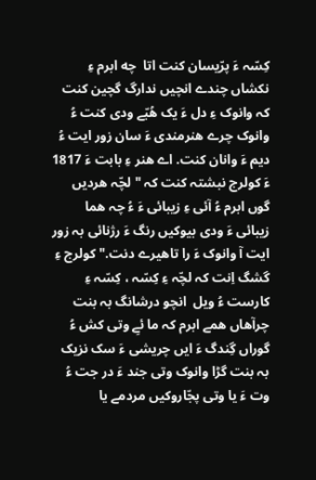کِسّہ ءَ پرّیسان کنت اتا  چه ابرم ءِ نکشاں چندے انچیں ندارگ گچین کنت کہ وانوک ءِ دل ءَ یک ھُبّے ودی کنت ءُ وانوک چرے ھنرمندی ءَ سان زور ایت ءُ دیم ءَ وانان کنت. اے ھنر ءِ بابت ءَ 1817 ءَ کولرج نبشتہ کنت کہ "لچّہ ھردیں گوں ابرم ءُ آئی ءِ زیبائی ءَ ءُ چہ ھما زیبائی ءَ ودی بیوکیں رنگ ءَ رژنائی بہ زور ایت آ وانوک ءَ را تاھیرے دنت." کولرج ءِ گشگ اِنت کہ لچّہ ءِ کِسّہ ، کِسّہ ءِ کارست ءُ ویل  انچو درشانگ بہ بنت چرآھاں ھمے ابرم کہ ما ئےِ وتی کش ءُ گوراں گِندگ ءَ ایں چریشی ءَ سک نزیک بہ بنت گڑا وانوک وتی جند ءَ در جت ءُ وت ءَ یا وتی پجّاروکیں مردمے یا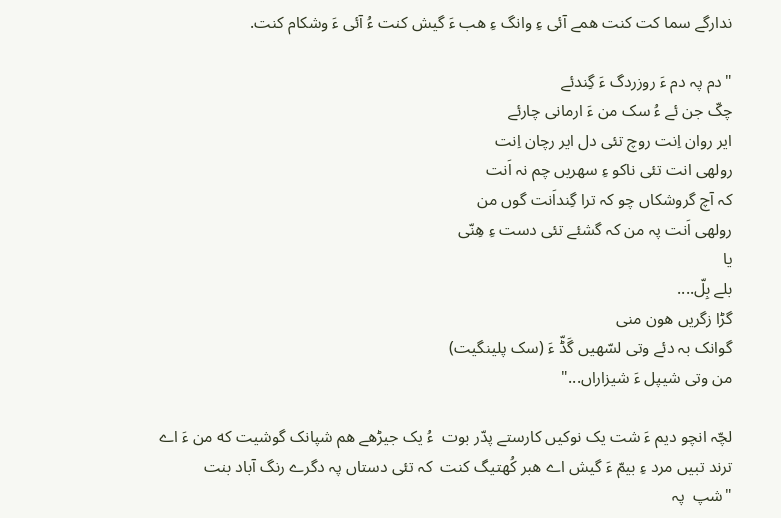ندارگے سما کت کنت ھمے آئی ءِ وانگ ءِ ھب ءَ گیش کنت ءُ آئی ءَ وشکام کنت.

"دم پہ دم ءَ روزردگ ءَ گِندئے
چکّ جن ئے ءُ سک من ءَ ارمانی چارئے
ایر روان اِنت روچ تئی دل ایر رچان اِنت
رولھی انت تئی ناکو ءِ سھریں چم نہ اَنت
کہ آچ گروشکاں چو کہ ترا گِنداَنت گوں من
رولھی اَنت پہ من کہ گشئے تئی دست ءِ ھِنّی
یا
بلے بِلّ....
گڑا زگریں ھون منی
گوانک بہ دئے وتی لسّھیں گَڈّ ءَ (سک پلینگیت)
من وتی شیپل ءَ شیزاراں..."

لچّہ انچو دیم ءَ شت یک نوکیں کارستے پدّر بوت  ءُ یک جیڑھے ھم شپانک گوشیت که من ءَ اے ترند تبیں مرد ءِ بیمّ ءَ گیش اے ھبر کُھتیگ کنت  کہ تئی دستاں پہ دگرے رنگ آباد بنت
"شپ  پہ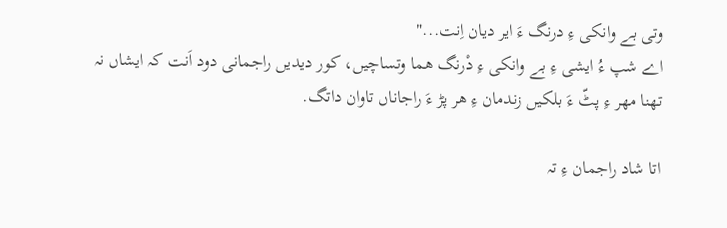وتی بے وانکی ءِ درنگ ءَ ایر دیان اِنت..."
اے شپ ءُ ایشی ءِ بے وانکی ءِ دْرنگ ھما وتساچیں، کور دیدیں راجمانی دود اَنت کہ ایشاں نہ تھنا مھر ءِ پٹّ ءَ بلکیں زندمان ءِ ھر پڑ ءَ راجاناں تاوان داتگ.

اتا شاد راجمان ءِ تہ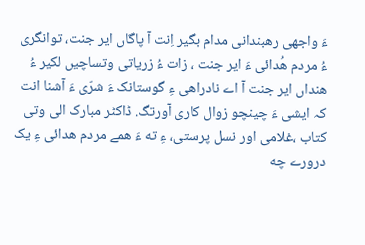ءَ واجھی رھبندانی مدام بگیر اِنت آ پاگاں ایر جنت، توانگری ءُ مردم ھُدائی ءَ ایر جنت ، زات ءُ زریاتی وتساچیں لکیر ءُ ھنداں ایر جنت آ اے نادراھی ءِ گوستانک ءَ شرّی ءَ آشنا انت کہ ایشی ءَ چینچو زوال کاری آورتگ. ڈاکٹر مبارک الی وتی کتاب ،غلامی اور نسل پرستی، ءِ ته ءَ ھمے مردم ھدائی ءِ یک درورے چه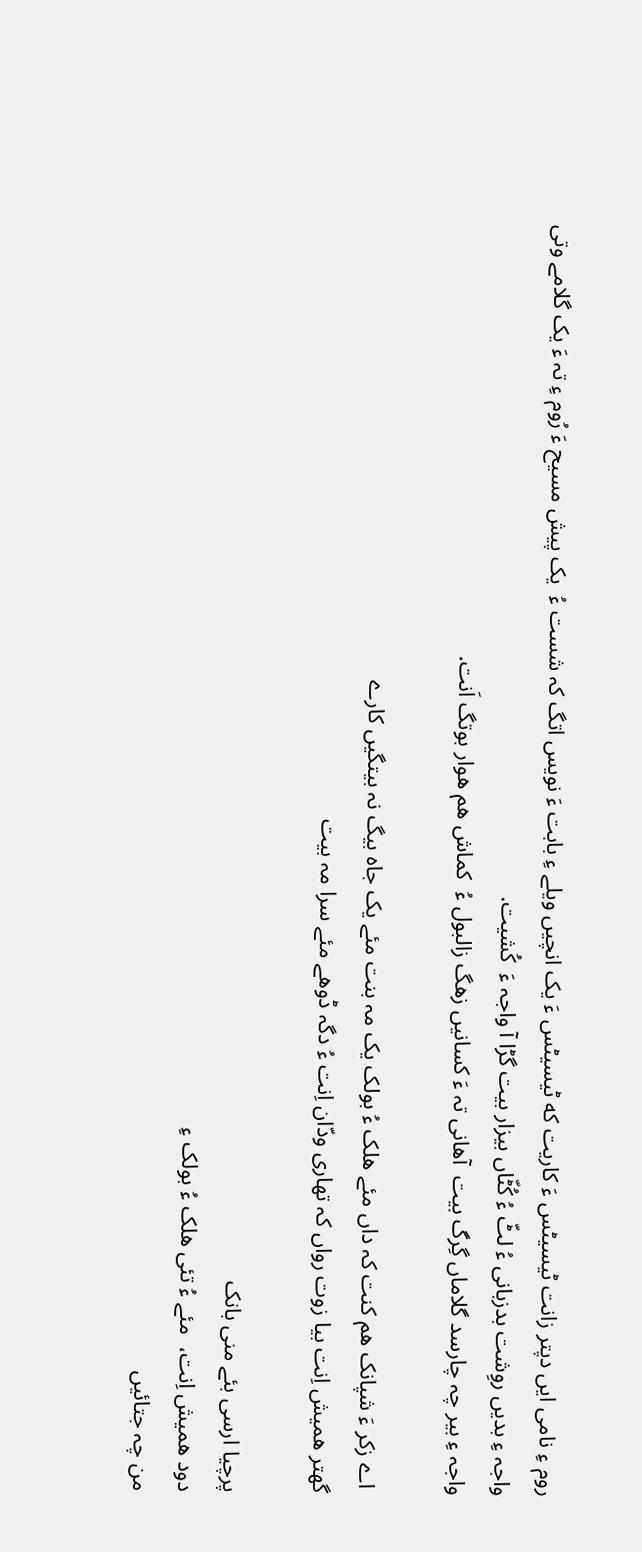روم ءِ نامی ایں دپتر زانت ٹیسیٹس ءَ کاریت که ٹیسیٹس ءَ یک انچیں ویلے ءِ بابت ءَ نویس اتگ کہ شست ءُ  یک پیش مسیح ءَ رُوم ءِ تہ ءَ یک گلامے وتی واجہ ءِ بدیں روِشت بدزبانی ءُ لٹّ ءُ کُٹّاں بیزار بیت گڑا آ واجہ ءَ  کُشیت.
واجہ ءِ بیر چہ چارسد گلاماں گِرگ بیت  آھانی تہ ءَ کسانیں زھگ زالبول ءُ  کماش هم ھوار بوتگ اَنت.

 اے زکر ءَ شپانک ھم کنت کہ داں مئے ھلک ءُ بولک یک مہ بنت مئے یک جاہ بیگ نہ بیتگیں کارے
گھتر ھمیش اِنت بیا زوت رواں کہ تھاری ودّان اِنت ءُ دگہ ڈوھے مئے سرا مہ بیت

پرچیا ارسی بئے منی بانک
دود ھمیش اِنت،  مئے ءُ تئی ھلک ءُ بولک ءِ
من چہ جتائیں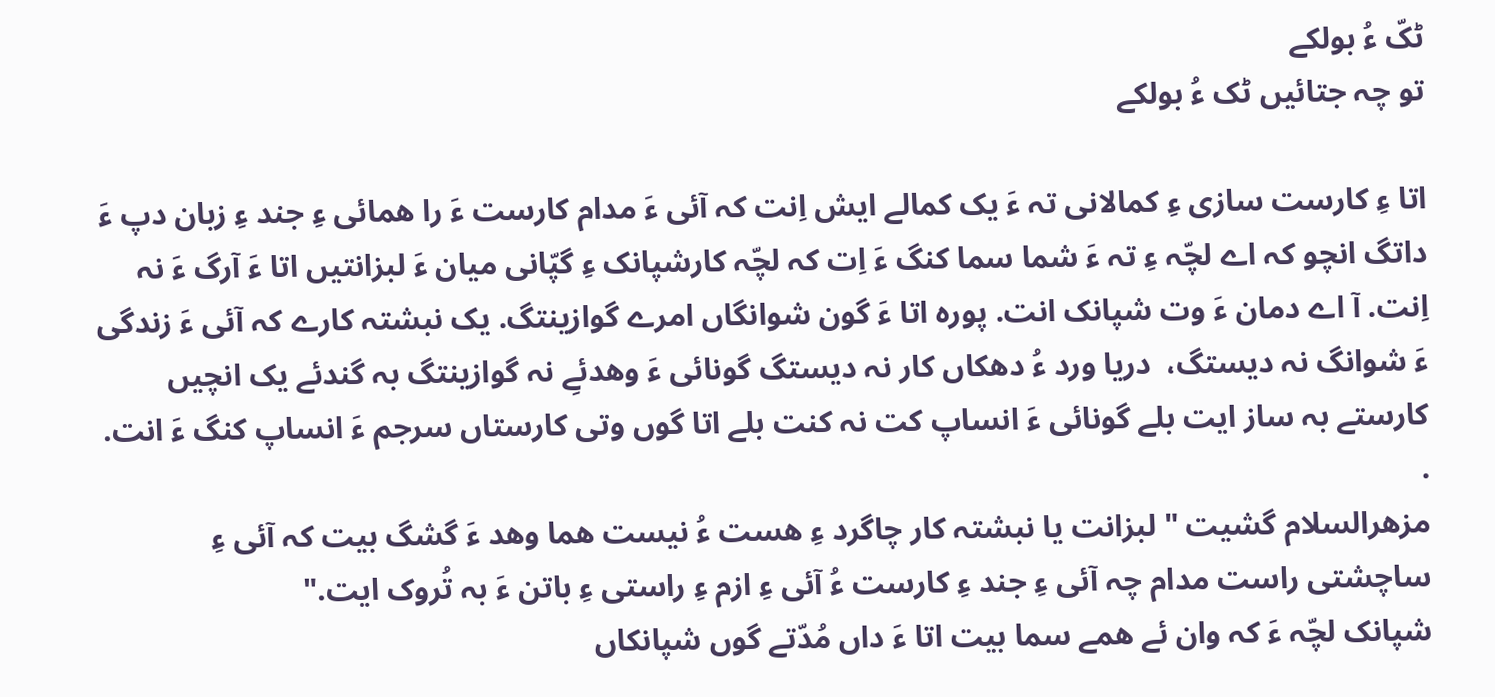ٹکّ ءُ بولکے
تو چہ جتائیں ٹک ءُ بولکے

اتا ءِ کارست سازی ءِ کمالانی تہ ءَ یک کمالے ایش اِنت کہ آئی ءَ مدام کارست ءَ را ھمائی ءِ جند ءِ زبان دپ ءَ داتگ انچو کہ اے لچّہ ءِ تہ ءَ شما سما کنگ ءَ اِت کہ لچّہ کارشپانک ءِ گپّانی میان ءَ لبزانتیں اتا ءَ آرگ ءَ نہ اِنت. آ اے دمان ءَ وت شپانک انت. پوره اتا ءَ گون شوانگاں امرے گوازینتگ. یک نبشتہ کارے کہ آئی ءَ زندگی ءَ شوانگ نہ دیستگ،  دریا ورد ءُ دھکاں کار نہ دیستگ گونائی ءَ وھدئےِ نہ گوازینتگ بہ گندئے یک انچیں کارستے بہ ساز ایت بلے گونائی ءَ انساپ کت نہ کنت بلے اتا گوں وتی کارستاں سرجم ءَ انساپ کنگ ءَ انت. .
مزھرالسلام گشیت " لبزانت یا نبشتہ کار چاگرد ءِ ھست ءُ نیست ھما وھد ءَ گشگ بیت کہ آئی ءِ ساچشتی راست مدام چہ آئی ءِ جند ءِ کارست ءُ آئی ءِ ازم ءِ راستی ءِ باتن ءَ بہ تُروک ایت."
شپانک لچّہ ءَ کہ وان ئے ھمے سما بیت اتا ءَ داں مُدّتے گوں شپانکاں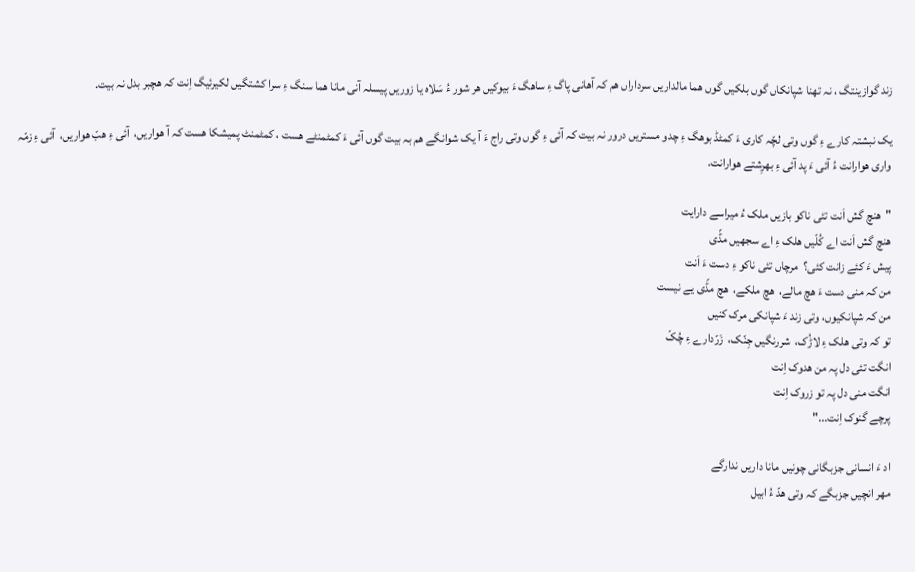زند گوازینتگ ، نہ تھنا شپانکاں گوں بلکیں گوں ھما مالداریں سرداراں ھم کہ آھانی پاگ ءِ ساھگ ءَ بیوکیں ھر شور ءُ سَلاہ یا زوریں پیسلہ آنی مانا ھما سنگ ءِ سرا کشتگیں لکیرئیگ اِنت کہ ھچبر بدل نہ بیت.

یک نبشتہ کارے ءِ گوں وتی لچّہ کاری ءَ کمٹڈ بوھگ ءِ چدو مستریں درور نہ بیت کہ آئی ءِ گوں وتی راج ءَ آ یک شوانگے ھم بہ بیت گوں آئی ءَ کمٹمنٹے ھست ، کمٹمنٹ پمیشکا ھست کہ آ ھواریں،  آئی ءِ ھبّ ھواریں،  آئی ءِ زمّہ واری ھوارانت ءُ آئی ءَ پد آئی ءِ بھرِشتے ھوارانت.

"ھنچ گش اَنت تئی ناکو بازیں ملک ءُ میراسے دارایت
ھنچ گش اَنت اے کُلّیں ھلک ءِ اے سجھیں مڈّی
پیش ءَ کئے زانت کئی؟  مرچاں تئی ناکو ءِ دست ءَ اَنت
من کہ منی دست ءَ ھچ مالے،  ھچ ملکے،  ھچ مڈّی یے نیست
من کہ شپانکیوں، وتی زند ءَ شپانکی مرک کنیں
تو کہ وتی ھلک ءِ لاڑُک،  شررنگیں جِنّک،  زَرّدارے ءِ چُکّ
انگت تئی دل پہ من ھدوک اِنت
انگت منی دل پہ تو زروک اِنت
پرچے گنوک اِنت..."

اد ءَ انسانی جزبگانی چونیں مانا داریں ندارگے
مھر انچیں جزبگے کہ وتی ھدّ ءُ ابیل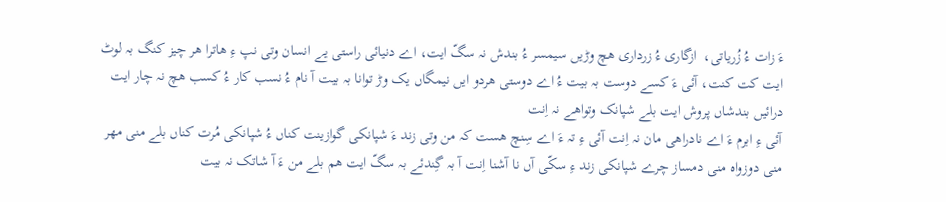ءَ زات ءُ زُریاتی،  ازگاری ءُ زرداری ھچ وڑیں سیمسر ءُ بندش نہ سگّ ایت، اے دنیائی راستی یے انسان وتی نپ ءِ ھاترا ھر چیز کنگ بہ لوٹ ایت کت کنت، آئی ءَ کسے دوست بہ بیت ءُ اے دوستی ھردو ایں نیمگاں یک وڑ توانا بہ بیت آ نام ءُ نسب کار ءُ کسب ھچ نہ چار ایت درائیں بندشاں پروش ایت بلے شپانک وتواھے نہ اِنت
آئی ءِ ابرم ءَ اے نادراھی مان نہ اِنت آئی ءِ تہ ءَ اے سِنچ ھست کہ من وتی زند ءَ شپانکی گوازینت کناں ءُ شپانکی مُرت کناں بلے منی مھر منی دوزواہ منی دمساز چرے شپانکی زند ءِ سکّی آں نا آشنا اِنت آ بہ گِندئے بہ سگّ ایت ھم بلے من ءَ آ شاتک نہ بیت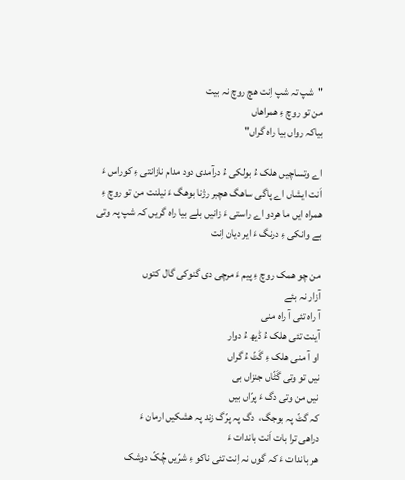"شپ تہ شپ اِنت ھچ روچ نہ بیت
من تو روچ ءِ ھمراھاں
بیاکہ رواں بیا راہ گراں"

اے وتساچیں ھلک ءُ بولکی ءُ درآمدی دود مدام نازانتی ءِ کوراس ءَ اَنت ایشاں اے پاگی ساھگ ھچبر رژنا بوھگ ءَ نیلنت من تو روچ ءِ ھمراه ایں ما ھردو اے راستی ءَ زانیں بلے بیا راہ گریں کہ شپ پہ وتی بے وانکی ءِ درنگ ءَ ایر دیان اِنت

من چو ھمک روچ ءِ پیم ءَ مرچی دی گنوکی گال کتوں
آزار نہ بئے
آ راہ تئی آ راہ منی
آینت تئی ھلک ءُ ڈیھ ءُ دوار
او آ منی ھلک ءِ گَٹّ ءُ گراں
نیں تو وتی گَٹّاں جنزاں بی
نیں من وتی دگ ءَ پرّاں بیں
کہ گٹّ پہ بوجگ،  دگ پہ پرّگ زند پہ ھشکیں ارمان ءَ
دراھی ترا بات اَنت باندات ءَ
ھر باندات ءَ کہ گوں نہ اِنت تئی ناکو ءِ شرّیں چُکّ دوشک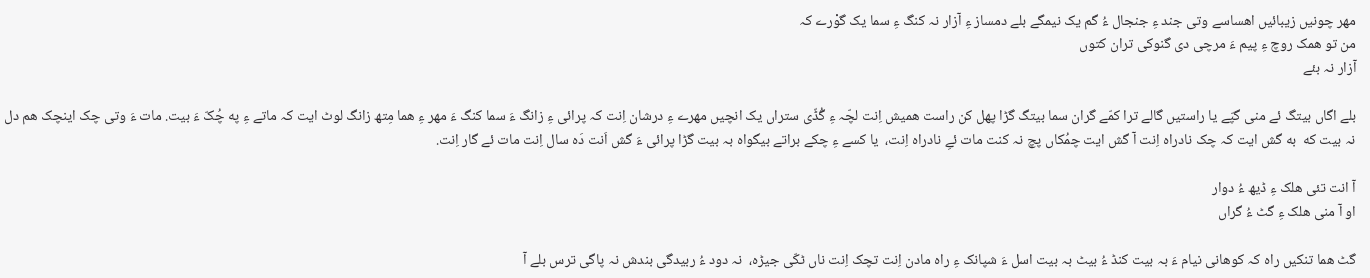مھر چونیں زیبائیں اھساسے وتی جند ءِ جنجال ءُ گم یک نیمگے بلے دمساز ءِ آزار نہ کنگ ءِ سما یک گوْرے کہ
من تو ھمک روچ ءِ پیم ءَ مرچی دی گنوکی تران کتوں
آزار نہ بئے

بلے اگاں بیتگ ئے منی گپّے یا راستیں گالے ترا کمّے گران سما بیتگ گڑا پھل کن راست ھمیش اِنت لچّہ ءِ گُڈّی ستراں یک انچیں مھرے ءِ درشان اِنت کہ پرائی ءِ زانگ ءَ سما کنگ ءَ مھر ءِ ھما مِتھ زانگ لوٹ ایت کہ ماتے ءِ په چُکّ ءَ بیت. مات ءَ وتی چک اینچک هم دل نہ بیت که  به گش ایت کہ چک نادراہ اِنت آ گش ایت چمُکاں پچ نہ کنت مات ئےِ نادراہ اِنت،  یا کسے ءِ چکے براتے بیگواہ بہ بیت گڑا پرائی ءَ گش اَنت دَہ سال اِنت مات ئے گار اِنت.

آ انت تئی ھلک ءِ ڈیھ ءُ دوار
او آ منی ھلک ءِ گٹ ءُ گراں

گٹ ھما تنکیں راہ کہ کوھانی نیام ءَ بہ بیت کنڈ ءُ بیٹ بہ بیت اسل ءَ شپانک ءِ راہ مادن اِنت تچک اِنت ناں ٹکّی جیڑہ،  نہ دود ءُ ربیدگی بندش نہ پاگی ترس بلے آ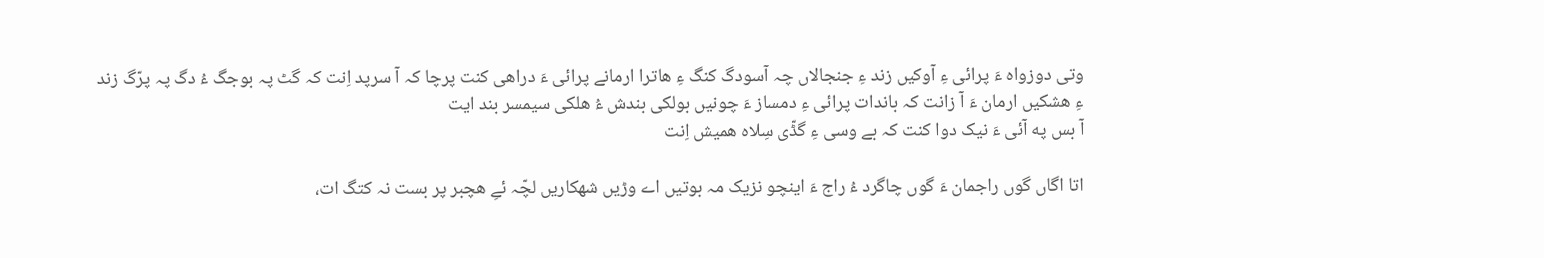وتی دوزواہ ءَ پرائی ءِ آوکیں زند ءِ جنجالاں چہ آسودگ کنگ ءِ ھاترا ارمانے پرائی ءَ دراھی کنت پرچا کہ آ سرپد اِنت کہ گٹ پہ بوجگ ءُ دگ پہ پرّگ زند ءِ ھشکیں ارمان ءَ آ زانت کہ باندات پرائی ءِ دمساز ءَ چونیں بولکی بندش ءُ ھلکی سیمسر بند ایت
آ بس په آئی ءَ نیک دوا کنت کہ بے وسی ءِ گڈّی سِلاہ ھمیش اِنت

اتا اگاں گوں راجمان ءَ گوں چاگرد ءُ راج ءَ اینچو نزیک مہ بوتیں اے وڑیں شھکاریں لچّہ ئےِ ھچبر پر بست نہ کتگ ات،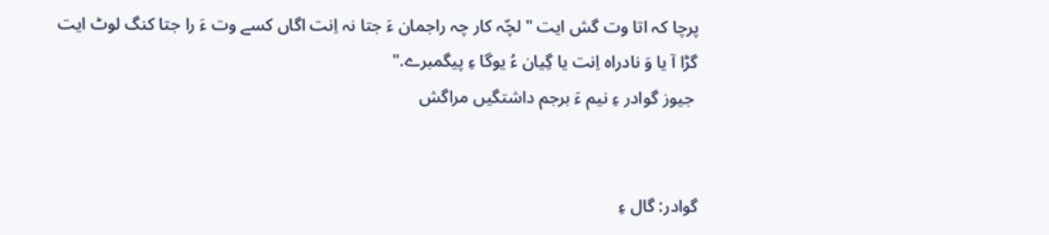پرچا کہ اتا وت گش ایت " لچّہ کار چہ راجمان ءَ جتا نہ اِنت اگاں کسے وت ءَ را جتا کنگ لوٹ ایت گڑا آ یا وَ نادراہ اِنت یا گِیان ءُ یوگا ءِ پیگمبرے."
 جیوز گوادر ءِ نیم ءَ برجم داشتگیں مراگش


گوادر: گال ءِ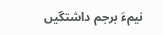نیمءَ برجم داشتگیں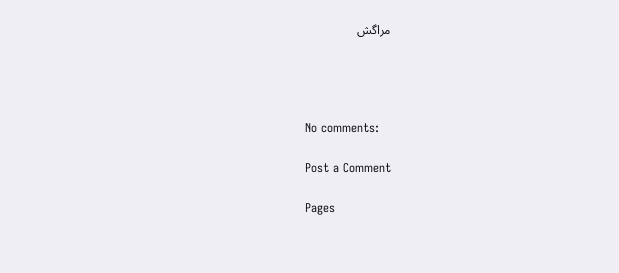مراگش




No comments:

Post a Comment

Pages